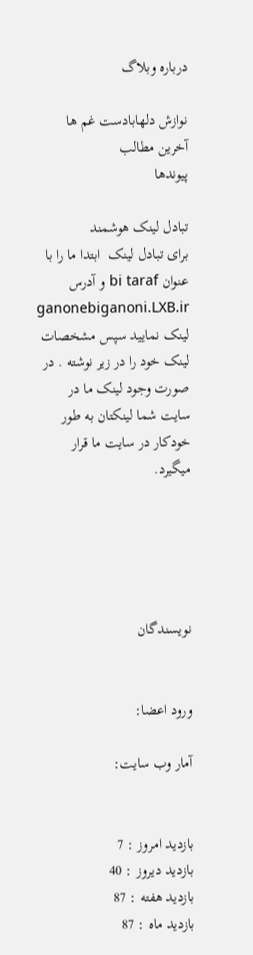درباره وبلاگ

نوازش دلهابادست غم ها
آخرین مطالب
پيوندها

تبادل لینک هوشمند
برای تبادل لینک  ابتدا ما را با عنوان bi taraf و آدرس ganonebiganoni.LXB.ir لینک نمایید سپس مشخصات لینک خود را در زیر نوشته . در صورت وجود لینک ما در سایت شما لینکتان به طور خودکار در سایت ما قرار میگیرد.





نويسندگان


ورود اعضا:

آمار وب سایت:


بازدید امروز : 7
بازدید دیروز : 40
بازدید هفته : 87
بازدید ماه : 87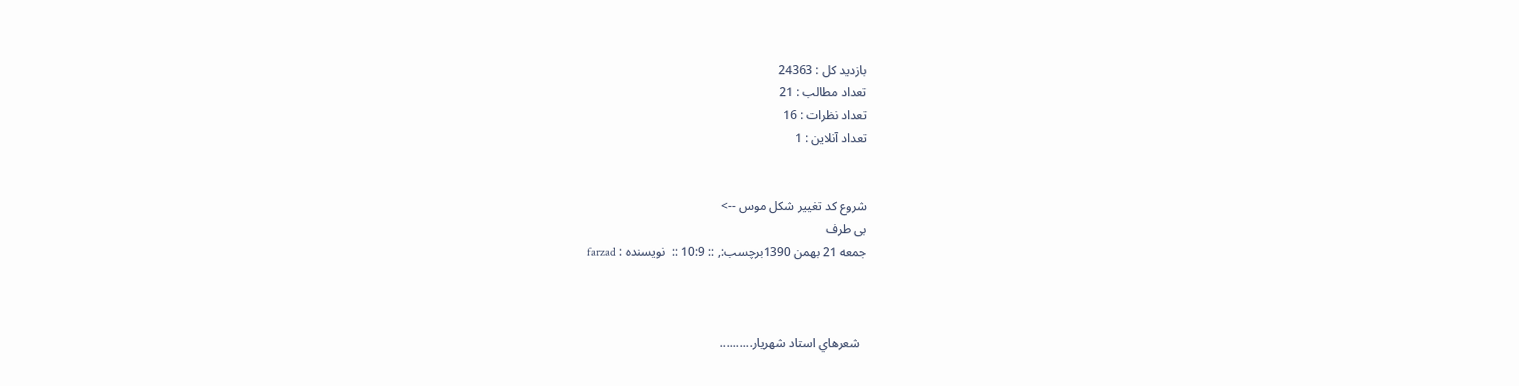بازدید کل : 24363
تعداد مطالب : 21
تعداد نظرات : 16
تعداد آنلاین : 1


شروع کد تغییر شکل موس -->
بی طرف
جمعه 21 بهمن 1390برچسب:, :: 10:9 ::  نويسنده : farzad



  شعرهاي استاد شهريار..........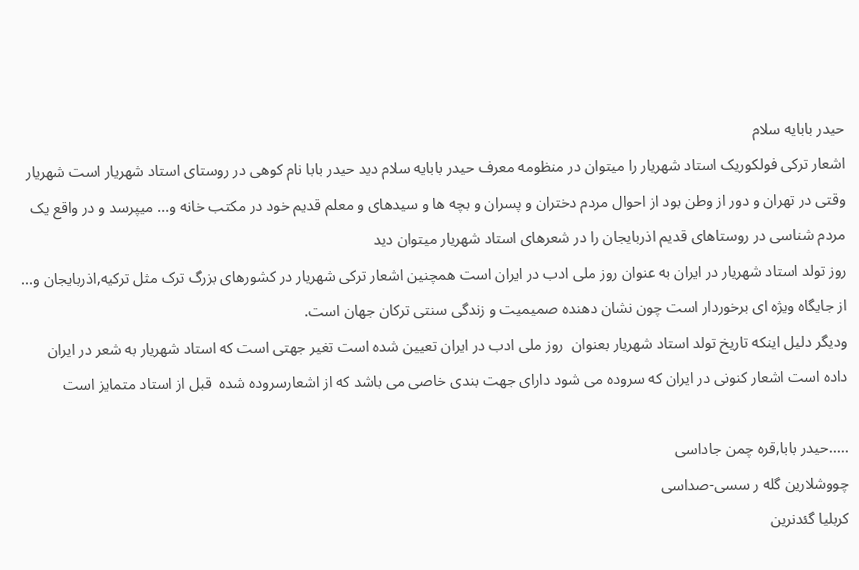حیدر بابایه سلام
اشعار ترکی فولکوریک استاد شهریار را میتوان در منظومه معرف حیدر بابایه سلام دید حیدر بابا نام کوهی در روستای استاد شهریار است شهریار وقتی در تهران و دور از وطن بود از احوال مردم دختران و پسران و بچه ها و سیدهای و معلم قدیم خود در مکتب خانه و... میپرسد و در واقع یک مردم شناسی در روستاهای قدیم اذربایجان را در شعرهای استاد شهریار میتوان دید
روز تولد استاد شهریار در ایران به عنوان روز ملی ادب در ایران است همچنین اشعار ترکی شهریار در کشورهای بزرگ ترک مثل ترکیه,اذربایجان و... از جایگاه ویژه ای برخوردار است چون نشان دهنده صمیمیت و زندگی سنتی ترکان جهان است.
ودیگر دلیل اینکه تاریخ تولد استاد شهریار بعنوان  روز ملی ادب در ایران تعیین شده است تغیر جهتی است که استاد شهریار به شعر در ایران داده است اشعار کنونی در ایران که سروده می شود دارای جهت بندی خاصی می باشد که از اشعارسروده شده  قبل از استاد متمایز است

.....حیدر بابا,قره چمن جاداسی
چووشلارین گله ر سسی-صداسی
کربلیا گئدنرین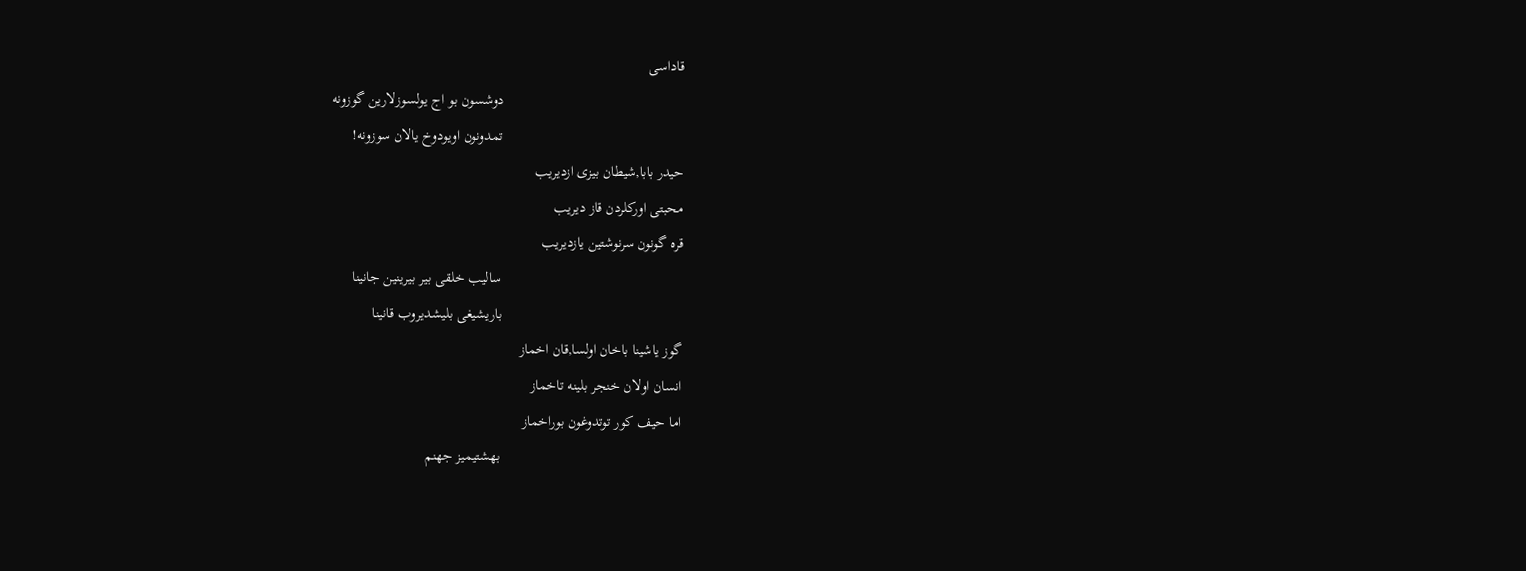قاداسی
                                                دوشسون بو اج یولسوزلارین گوزونه
                                                تمدونون اویودوخ یالان سوزونه!
حیدر بابا,شیطان بیزی ازدیریب
محبتی اورکلردن قاز دیریب
قره گونون سرنوشتین یازدیریب
                                                سالیب خلقی بیر بیرینین جانینا
                                                باریشیغی بلیشدیروب قانینا
گوز یاشینا باخان اولسا,قان اخماز
انسان اولان خنجر بلینه تاخماز
اما حیف کور توتدوغون بوراخماز
                                                بهشتیمیز جهنم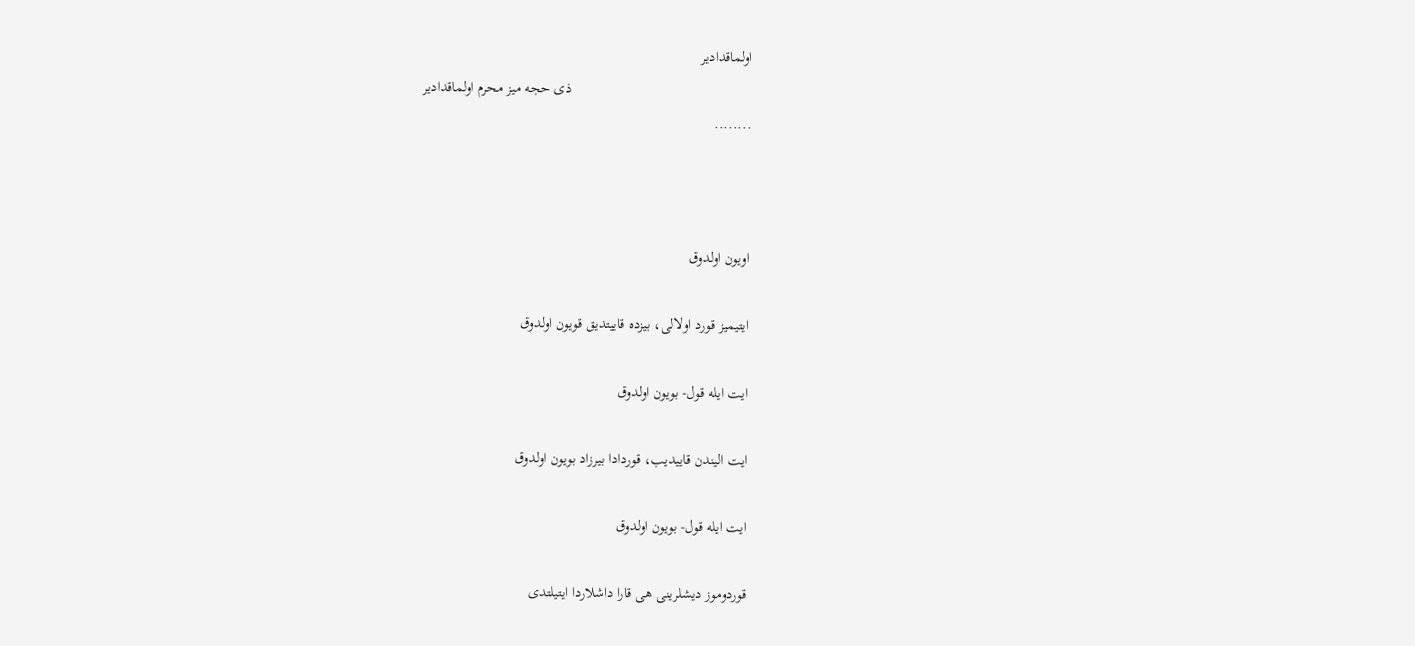اولماقدادیر
                                                ذی حجه میز محرم اولماقدادیر
........



اويون اولدوق

ایتیمیز قورد اولالی، بیزده قاییتدیق قویون اولدوق

ایت ایله قول- بویون اولدوق

ایت الیندن قاییدیب، قوردادا بیرزاد بویون اولدوق

ایت ایله قول- بویون اولدوق

قوردوموز دیشلرینی هی قارا داشلاردا ایتیلتدی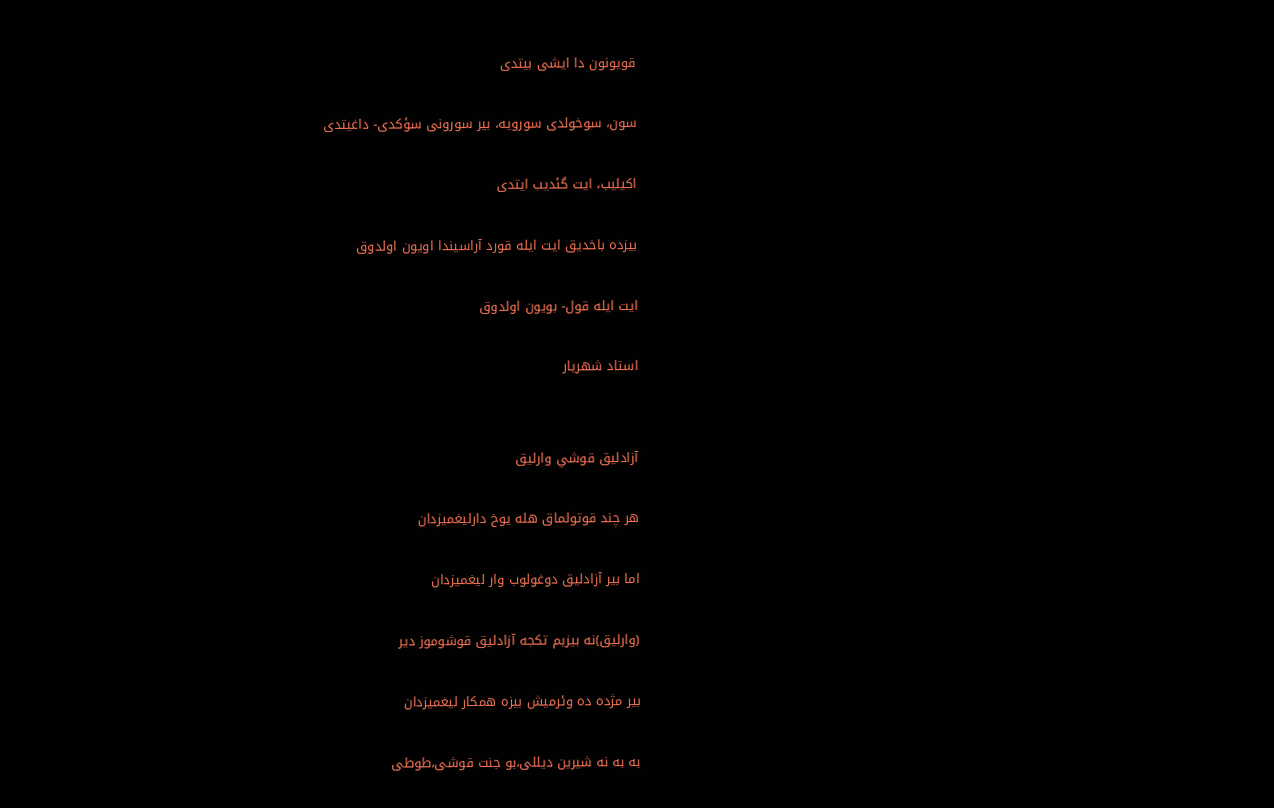قویونون دا ایشی بیتدی

سون، سوخولدی سورویه، بیر سورونی سؤکدی- داغیتدی

اکیلیب، ایت گئدیب ایتدی

بیزده باخدیق ایت ایله قورد آراسیندا اویون اولدوق

ایت ایله قول- بویون اولدوق

استاد شهریار


آزادليق قوشي وارليق

هر چند قوتولماق هله یوخ دارلیغمیزدان

اما بیر آزادلیق دوغولوب وار لیغمیزدان

(وارلیق)نه بیزیم تکجه آزادلیق قوشوموز دیر

بیر مژده ده وئرمیش بیزه همکار لیغمیزدان

به به نه شیرین دیللی،بو جنت قوشی،طوطی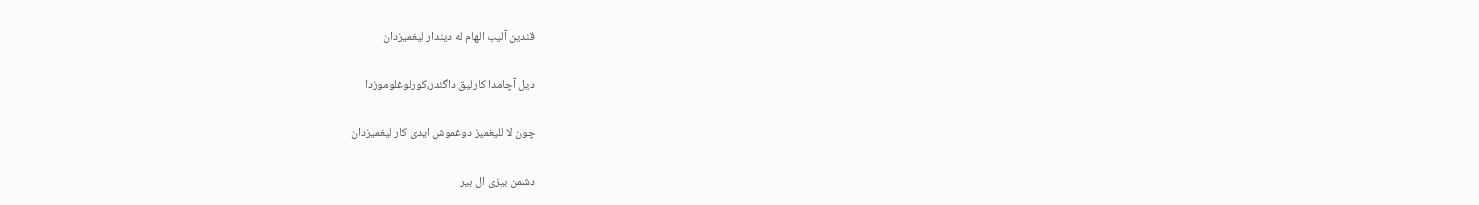قندین آلیب الهام له دیندار لیغمیزدان

دیل آچامدا کارلیق داگئدر،کورلوغلوموزدا

چون لا للیغمیز دوغموش ایدی کار لیغمیزدان

دشمن بیزی ال بیر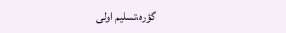گؤره،تسلیم اولی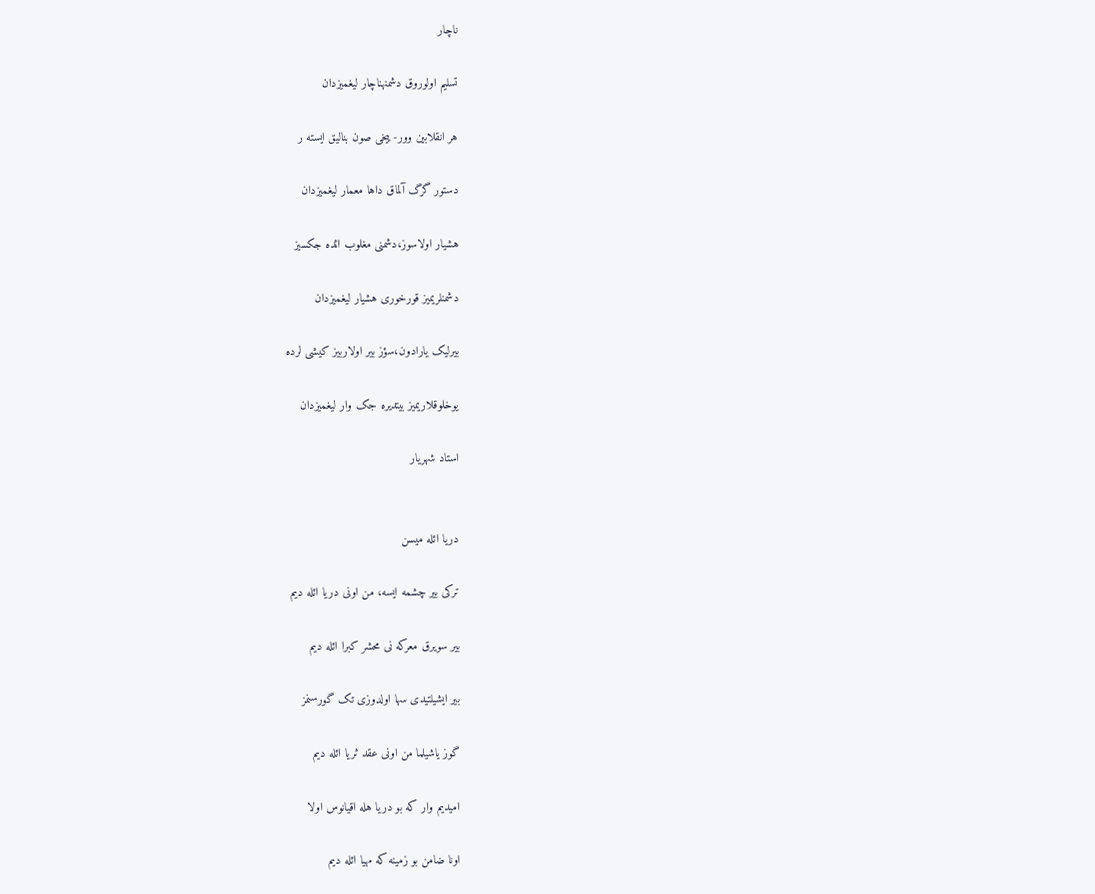ناچار

تسلیم اولوروق دشمنهناچار لیغمیزدان

هر انقلابین وور- ییخی صون بنالیق ایسته ر

دستور گرگ آلماق داها معمار لیغمیزدان

هشیار اولاسوز،دشمنی مغلوب ائده جکسیز

دشمنلریمیز قورخوری هشیار لیغمیزدان

بیرلیک یارادون،سؤز بیر اولاربیز کیشی لرده

یوخلوقلاریمیز بیتدیره جک وار لیغمیزدان

استاد شهریار


دريا ائله ميسن

ترکی بیر چشمه ایسه، من اونی دریا ائله دیم

بیر سویرق معرکه نی محشر کبرا ائله دیم

بیر ایشیلتیدی سها اولدوزی تک گورسنمز

گوز یاشیلما من اونی عقد ثریا ائله دیم

امیدیم وار که بو دریا هله اقیانوس اولا

اونا ضامن بو زمینه که مهیا ائله دیم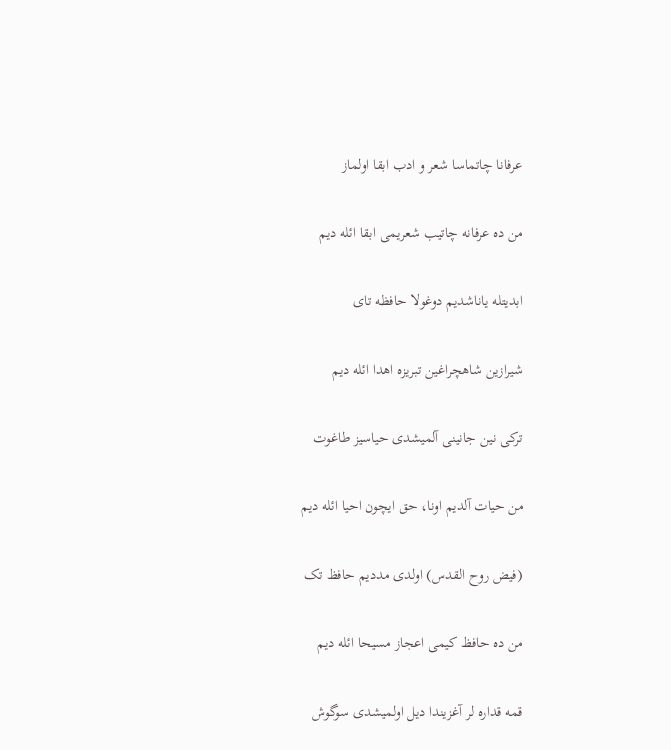عرفانا چاتماسا شعر و ادب ابقا اولماز

من ده عرفانه چاتیب شعریمی ابقا ائله دیم

ابدیتله یاناشدیم دوغولا حافظه تای

شیرازین شاهچراغین تبریزه اهدا ائله دیم

ترکی نین جانینی آلمیشدی حیاسیز طاغوت

من حیات آلدیم اونا، حق ایچون احیا ائله دیم

(فیض روح القدس) اولدی مددیم حافظ تک

من ده حافظ کیمی اعجاز مسیحا ائله دیم

قمه قداره لر آغزیندا دیل اولمیشدی سوگوش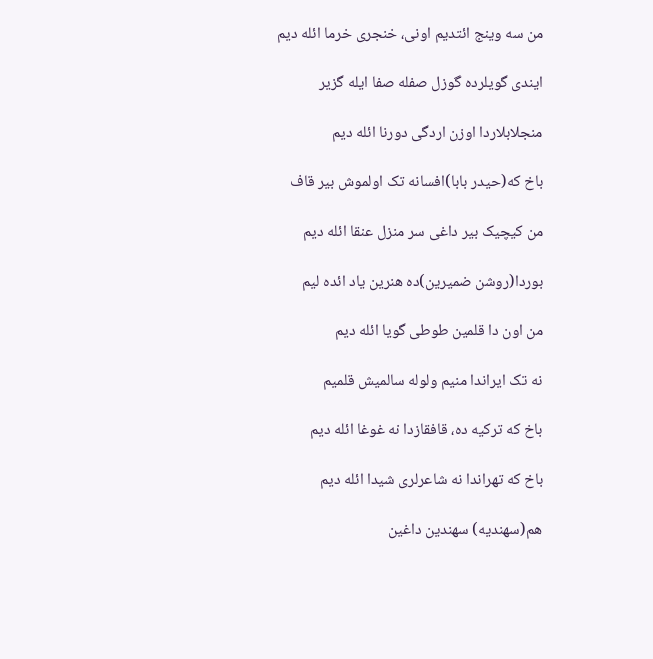من سه وینج ائتدیم اونی، خنجری خرما ائله دیم

ایندی گویلرده گوزل صفله صفا ایله گزیر

منجلابلاردا اوزن اردگی دورنا ائله دیم

باخ که(حیدر بابا)افسانه تک اولموش بیر قاف

من کیچیک بیر داغی سر منزل عنقا ائله دیم

بوردا(روشن ضمیرین)ده هنرین یاد ائده لیم

من اون دا قلمین طوطی گویا ائله دیم

نه تک ایراندا منیم ولوله سالمیش قلمیم

باخ که ترکیه ده، قافقازدا نه غوغا ائله دیم

باخ که تهراندا نه شاعرلری شیدا ائله دیم

هم(سهندیه) سهندین داغین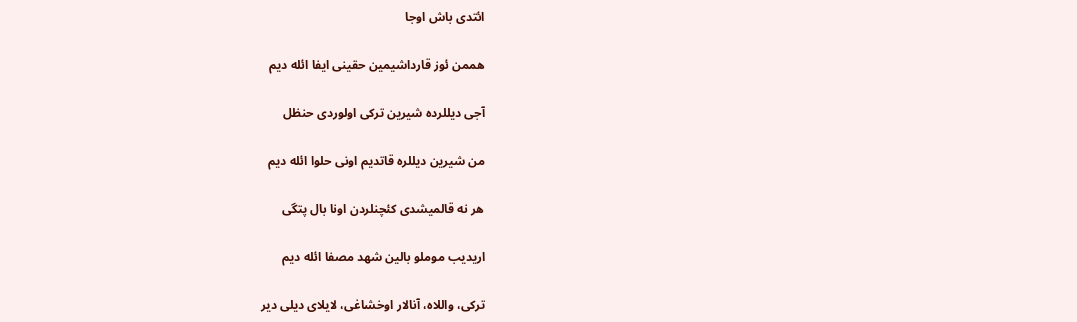ائتدی باش اوجا

هممن ئوز قارداشیمین حقینی ایفا ائله دیم

آجی دیللرده شیرین ترکی اولوردی حنظل

من شیرین دیللره قاتدیم اونی حلوا ائله دیم

هر نه قالمیشدی کئچنلردن اونا بال پتگی

اریدیب موملو بالین شهد مصفا ائله دیم

ترکی، واللاه، آنالار اوخشاغی، لایلای دیلی دیر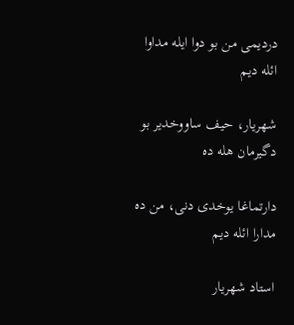دردیمی من بو دوا ایله مداوا ائله دیم

شهریار، حیف ساووخدیر بو دگیرمان هله ده

دارتماغا یوخدی دنی، من ده مدارا ائله دیم

استاد شهریار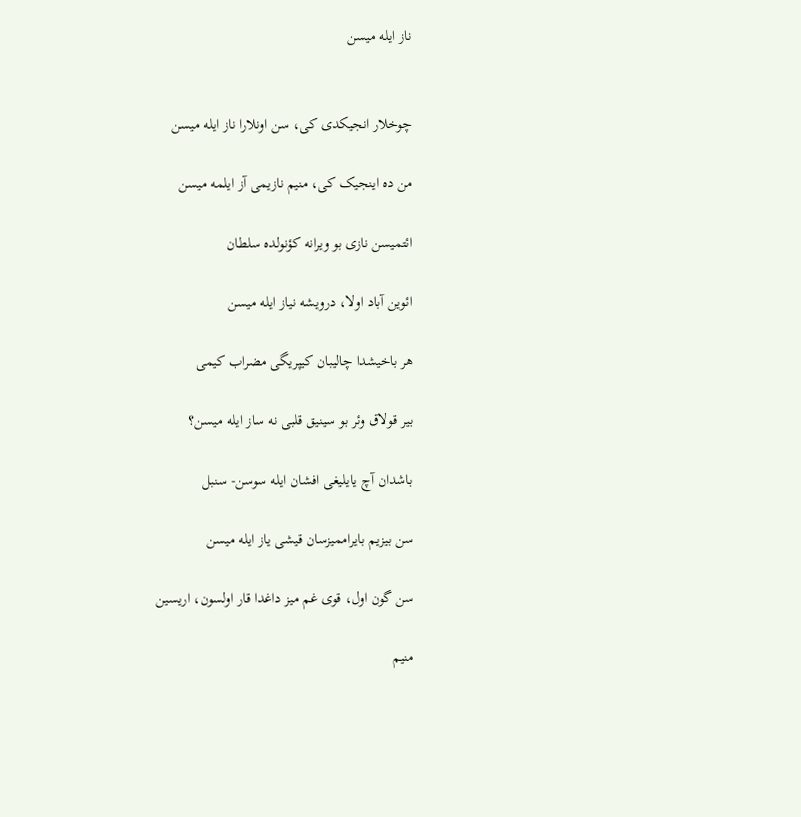ناز ايله ميسن


چوخلار انجیکدی کی، سن اونلارا ناز ایله میسن

من ده اینجیک کی، منیم نازیمی آز ایلمه میسن

ائتمیسن نازی بو ویرانه کؤنولده سلطان

ائوین آباد اولا، درویشه نیاز ایله میسن

هر باخیشدا چالیبان کیپریگی مضراب کیمی

بیر قولاق وئر بو سینیق قلبی نه ساز ایله میسن؟

باشدان آچ یایلیغی افشان ایله سوسن- سنبل

سن بیزیم بایراممیزسان قیشی یاز ایله میسن

سن گون اول، قوی غم میز داغدا قار اولسون، اریسین

منیم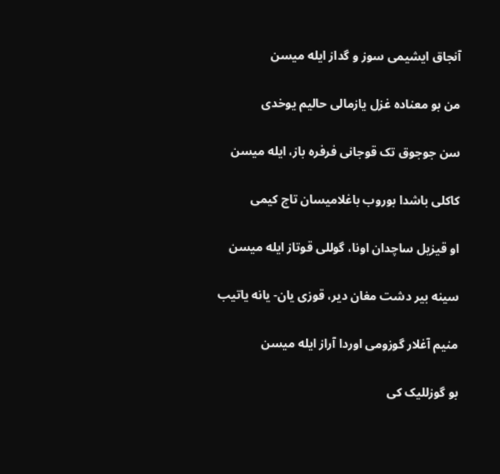آنجاق ایشیمی سوز و گداز ایله میسن

من بو معناده غزل یازمالی حالیم یوخدی

سن جوجوق تک قوجانی فرفره باز، ایله میسن

کاکلی باشدا بوروب باغلامیسان تاج کیمی

او قیزیل ساچدان اونا، گوللی قوتاز ایله میسن

سینه بیر دشت مغان دیر، قوزی یان- یانه یاتیب

منیم آغلار گوزومی اوردا آراز ایله میسن

بو گوزللیک کی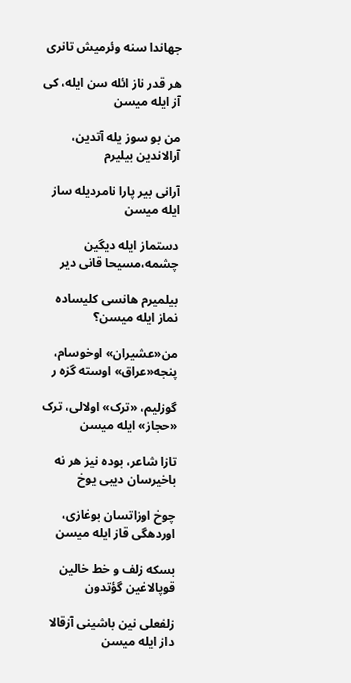جهاندا سنه وئرمیش تانری

هر قدر ناز ائله سن ایله، کی آز ایله میسن

من بو سوز یله آتدین، آرالاندین بیلیرم

آرانی بیر پارا نامردیله ساز ایله میسن

دستماز ایله دیگین چشمه،مسیحا قانی دیر

بیلمیرم هانسی کلیساده نماز ایله میسن؟

من«عشیران» اوخوسام، پنجه«عراق» اوسته گزه ر

گوزلیم، «ترک» اولالی، ترک «حجاز» ایله میسن

تازا شاعر، بوده نیز هر نه باخیرسان دیبی یوخ

چوخ اوزاتسان بوغازی، اوردهگی قاز ایله میسن

بسکه زلف و خط خالین قوپالاغین گؤتدون

زلفعلی نین باشینی آزقالا داز ایله میسن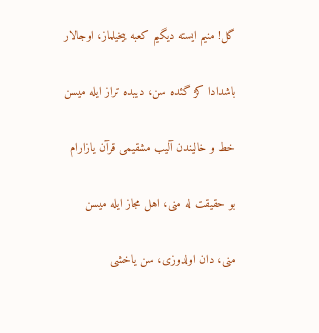گل! منیم ایسته دیگیم کعبه ییخیلماز، اوجالار

باشدادا کژ گئده سن، دیبده تراز ایله میسن

خط و خالیندن آلیب مشقیمی قرآن یازارام

بو حقیقت له منی، اهل مجاز ایله میسن

منی، دان اولدوزی، سن یاخشی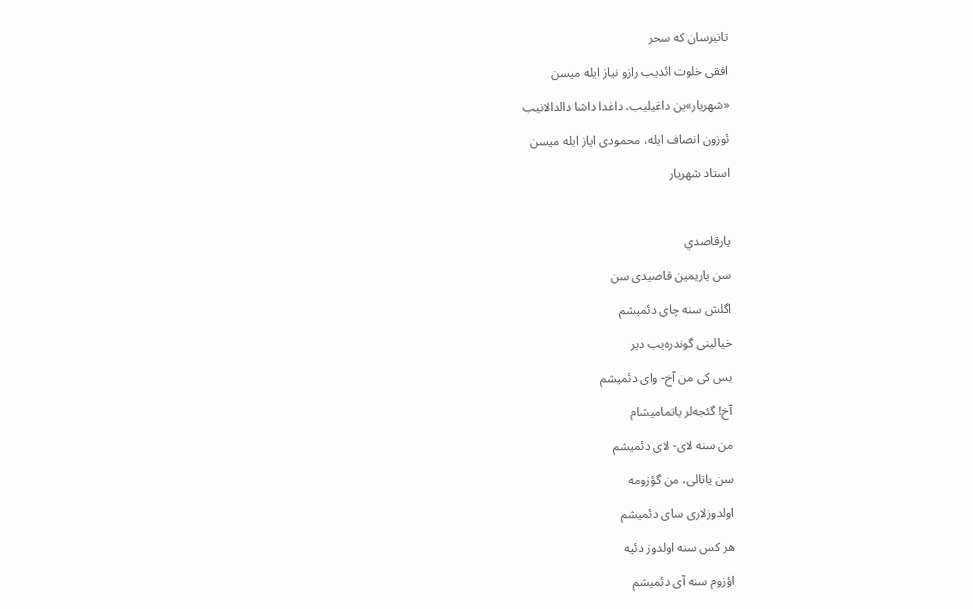تانیرسان که سحر

افقی خلوت ائدیب رازو نیاز ایله میسن

«شهریار»ین داغیلیب، داغدا داشا دالدالانیب

ئوزون انصاف ایله، محمودی ایاز ایله میسن

استاد شهریار



يارقاصدي

سن یاریمین قاصیدی سن

اگلش سنه چاى دئمیشم

خیالینى گوندره‌یب دیر

بس کى من آخ- واى دئمیشم

آخ! گئجه‌لر یاتمامیشام

من سنه لاى- لاى دئمیشم

سن یاتالى، من گؤزومه

اولدوزلاری سای دئمیشم

هر کس سنه اولدوز دئیه

اؤزوم سنه آى دئمیشم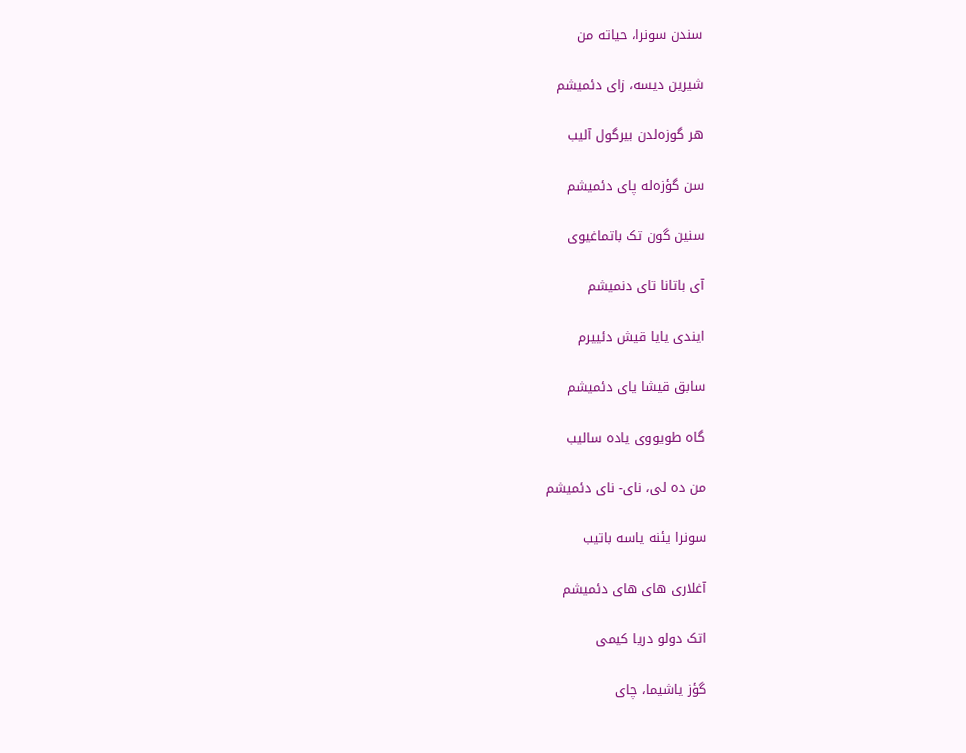سندن سونرا، حیاته من

شیرین دیسه، زاى دئمیشم

هر گوزه‌لدن بیرگول آلیب

سن گؤزه‌له پاى دئمیشم

سنین گون تک باتماغیوى

آی باتانا تای دنمیشم

ایندى یایا قیش دئییرم

سابق قیشا یاى دئمیشم

گاه طویووی یاده سالیب

من ده لى، ناى- نای دئمیشم

سونرا یئنه یاسه باتیب

آغلاری های هاى دئمیشم

اتک دولو دریا کیمى

گؤز یاشیما، چاى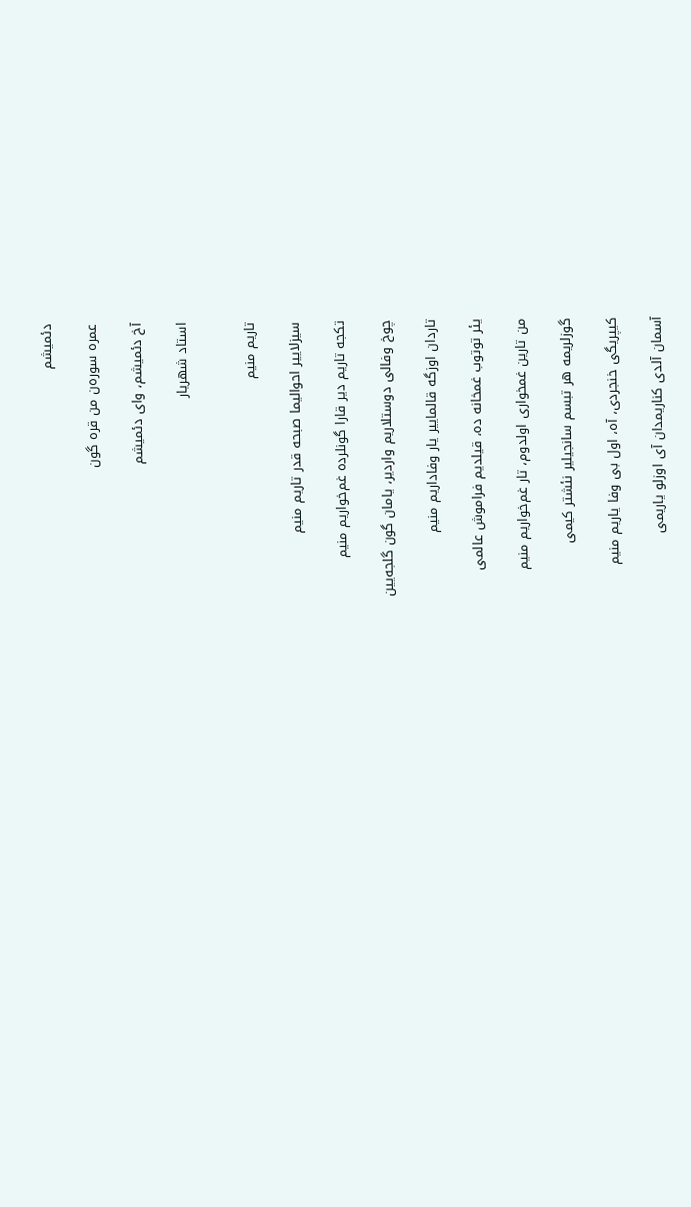دئمیشم

عمره سوره‌ن من قره گون

آخ دئمیشم، وای دئمیشم

استاد شهریار


تاريم منيم

سیزلاییر احوالیما صبحه قدر تاریم منیم

تکجه تاریم دیر قارا گونلرده غم‌خواریم منیم

چوخ وفالی دوستلاریم واردیر، یامان گون گلجه‌یین

تاردان اوزگه قالماییر یار وفاداریم منیم

یئر توتوب غمخانه ده، قیلدیم فراموش عالمی

من تارین غمخواری اولدوم، تار غم‌خواریم منیم

گوزلریمه هر تبسم سانجیلیر نئشتر کیمی

کیپریگی خنجردی، آه، اول بی وفا یاریم منیم

آسمان آلدی کناریمدان آی اوزلو یاریمی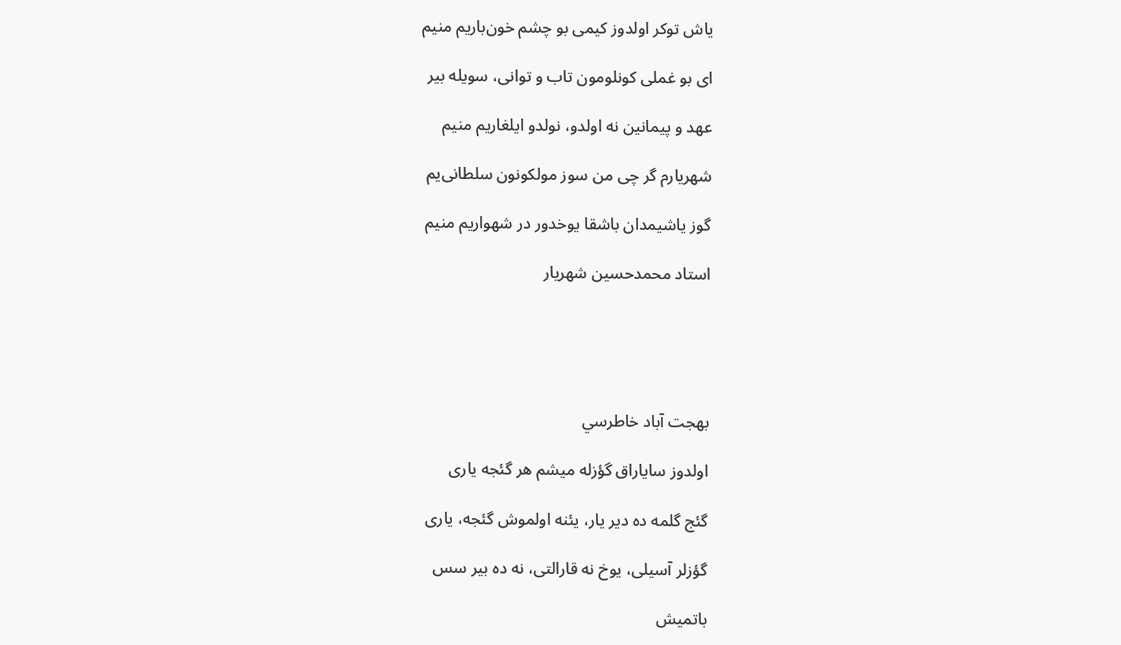یاش توکر اولدوز کیمی بو چشم خون‌باریم منیم

ای بو غملی کونلومون تاب و توانی، سویله بیر

عهد و پیمانین نه اولدو، نولدو ایلغاریم منیم

شهریارم گر چی من سوز مولکونون سلطانی‌یم

گوز یاشیمدان باشقا یوخدور در شهواریم منیم

استاد محمدحسین شهریار





بهجت آباد خاطرسي

اولدوز سایاراق گؤزله میشم هر گئجه یاری

گئج گلمه ده دیر یار، یئنه اولموش گئجه، یاری

گؤزلر آسیلی، یوخ نه قارالتی، نه ده بیر سس

باتمیش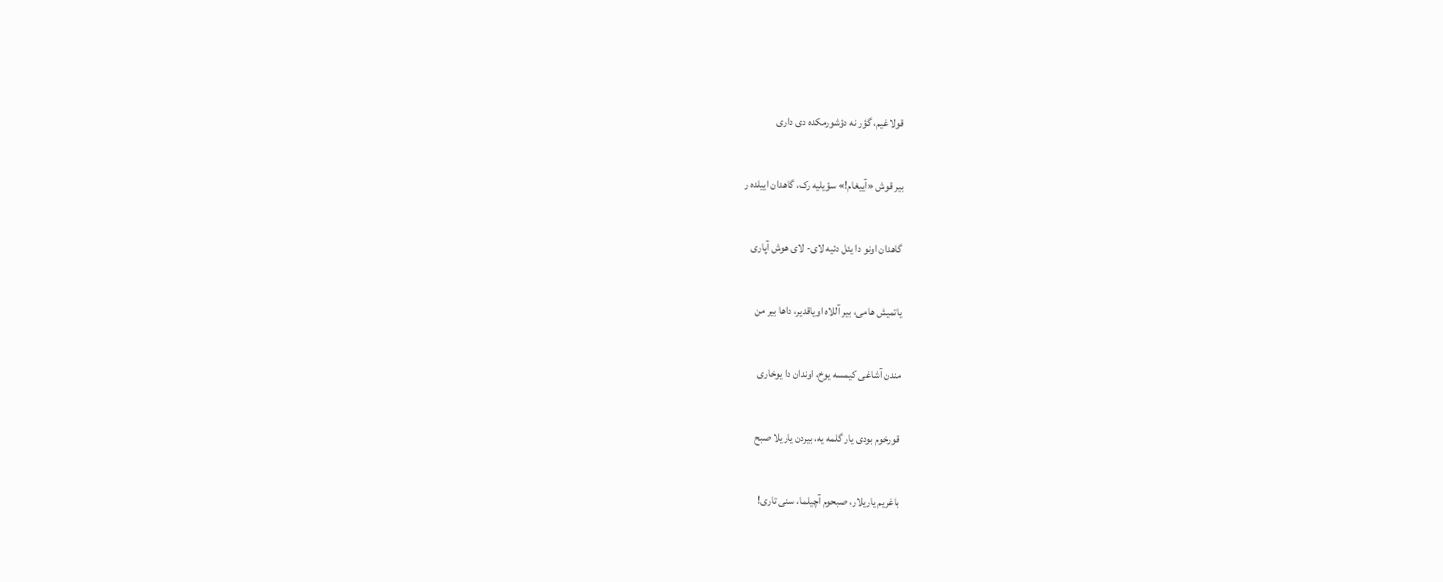قولاغیم، گؤر نه دؤشورمکده دی داری

بیر قوش «آییغام!» سؤیلیه رک، گاهدان اییلده ر

گاهدان اونو دا یئل دئیه لای- لای هوش آپاری

یاتمیش هامی، بیر آللاه اویاقدیر، داها بیر من

مندن آشاغی کیمسه یوخ، اوندان دا یوخاری

قورخوم بودی یار گلمه یه، بیردن یاریلا صبح

باغریم یاریلار، صبحوم آچیلما، سنی تاری!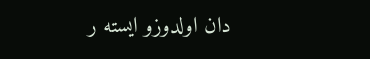دان اولدوزو ایسته ر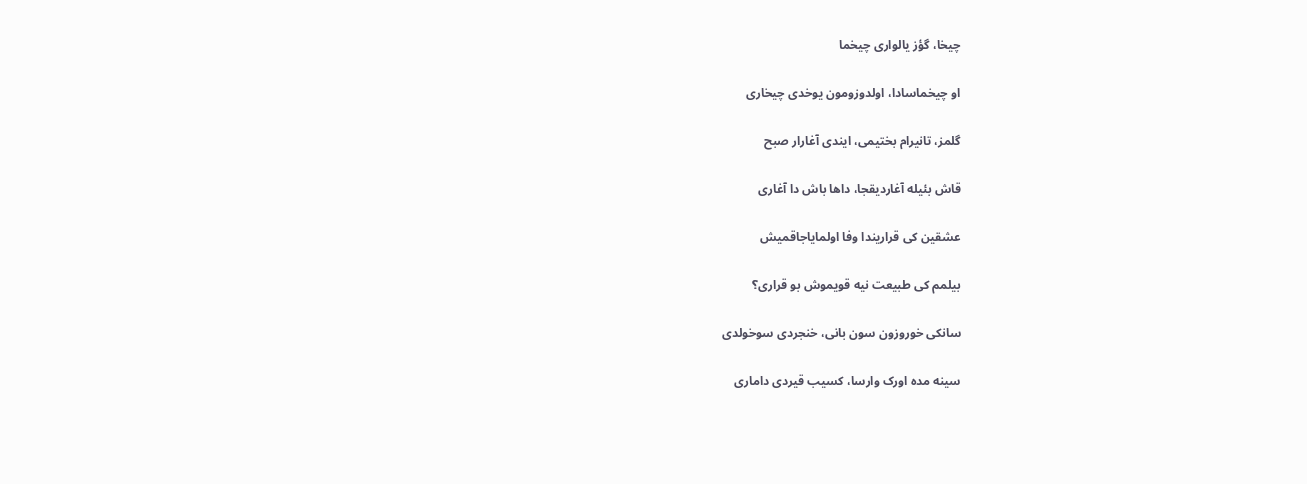چیخا، گؤز یالواری چیخما

او چیخماسادا، اولدوزومون یوخدی چیخاری

گلمز، تانیرام بختیمی، ایندی آغارار صبح

قاش بئیله آغاردیقجا، داها باش دا آغاری

عشقین کی قراریندا وفا اولمایاجاقمیش

بیلمم کی طبیعت نیه قویموش بو قراری؟

سانکی خوروزون سون بانی، خنجردی سوخولدی

سینه مده اورک وارسا، کسیب قیردی داماری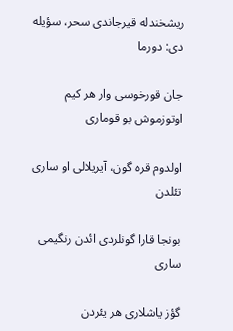ریشخندله قیرجاندی سحر، سؤیله دی: دورما

جان قورخوسی وار هر کیم اوتوزموش بو قوماری

اولدوم قره گون، آیریلالی او ساری تئلدن

بونجا قارا گونلردی ائدن رنگیمی ساری

گؤز یاشلاری هر یئردن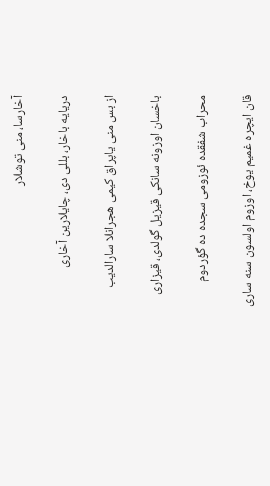آخارسا، منی توشلار

دریایه باخار، بللی دی، چایلارین آخاری

از بس منی یاپراق کیمی هجرانلا سارالدیب

باخسان اوزونه سانکی قیزیل گولدی، قیزاری

محراب شفقده ئوزومی سجده ده گؤردوم

قان ایچره غمیم یوخ، اوزوم اولسون سنه ساری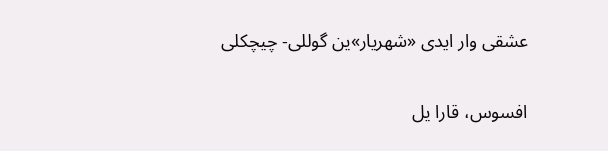عشقی وار ایدی «شهریار»ین گوللی- چیچکلی

افسوس، قارا یل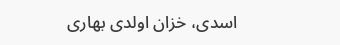اسدی، خزان اولدی بهاری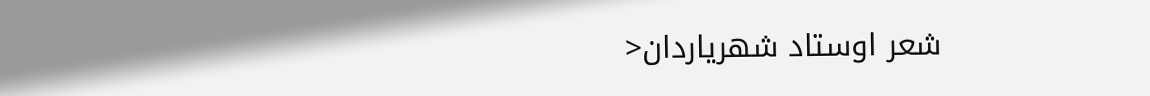شعر اوستاد شهریاردان<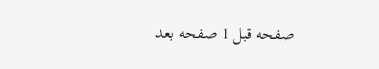صفحه قبل 1 صفحه بعد